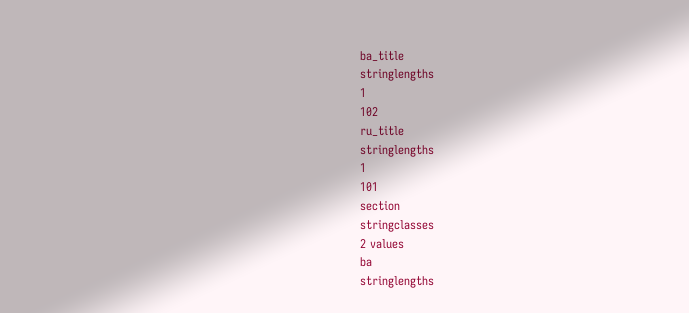ba_title
stringlengths
1
102
ru_title
stringlengths
1
101
section
stringclasses
2 values
ba
stringlengths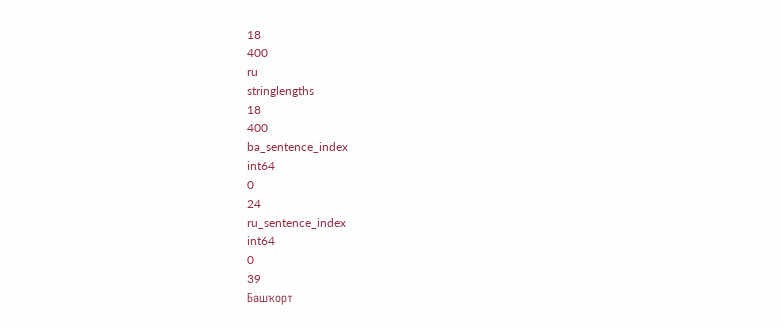18
400
ru
stringlengths
18
400
ba_sentence_index
int64
0
24
ru_sentence_index
int64
0
39
Башҡорт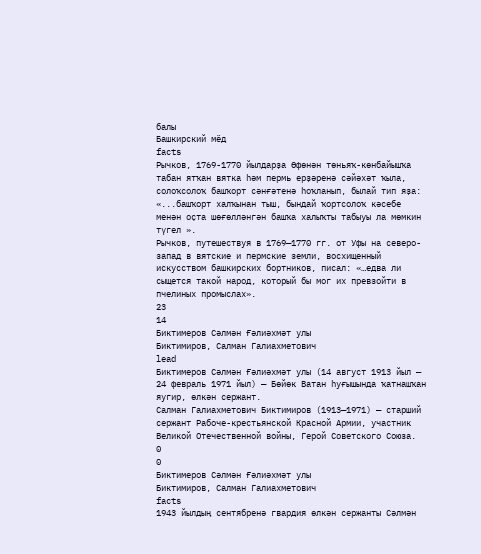балы
Башкирский мёд
facts
Рычков, 1769-1770 йылдарҙа Өфөнән төньяҡ-көнбайышҡа табан ятҡан вятка һәм пермь ерҙәренә сәйәхәт ҡыла, солоҡсолоҡ башҡорт сәнғәтенә һоҡланып, былай тип яҙа: «...башҡорт халҡынан тыш, бындай ҡортсолоҡ кәсебе менән оҫта шөғөлләнгән башҡа халыҡты табыуы ла мөмкин түгел ».
Рычков, путешествуя в 1769—1770 гг. от Уфы на северо-запад в вятские и пермские земли, восхищенный искусством башкирских бортников, писал: «…едва ли сыщется такой народ, который бы мог их превзойти в пчелиных промыслах».
23
14
Биктимеров Сәлмән Ғәлиәхмәт улы
Биктимиров, Салман Галиахметович
lead
Биктимеров Сәлмән Ғәлиәхмәт улы (14 август 1913 йыл — 24 февраль 1971 йыл) — Бөйөк Ватан һуғышында ҡатнашҡан яугир, өлкән сержант.
Салман Галиахметович Биктимиров (1913—1971) — старший сержант Рабоче-крестьянской Красной Армии, участник Великой Отечественной войны, Герой Советского Союза.
0
0
Биктимеров Сәлмән Ғәлиәхмәт улы
Биктимиров, Салман Галиахметович
facts
1943 йылдың сентябренә гвардия өлкән сержанты Сәлмән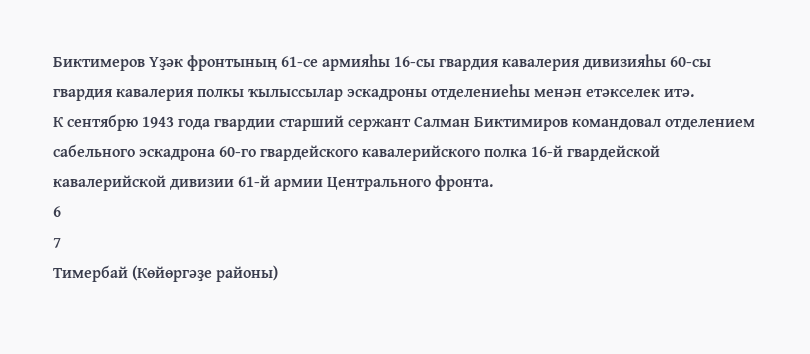Биктимеров Үҙәк фронтының 61-се армияһы 16-сы гвардия кавалерия дивизияһы 60-сы гвардия кавалерия полкы ҡылыссылар эскадроны отделениеһы менән етәкселек итә.
К сентябрю 1943 года гвардии старший сержант Салман Биктимиров командовал отделением сабельного эскадрона 60-го гвардейского кавалерийского полка 16-й гвардейской кавалерийской дивизии 61-й армии Центрального фронта.
6
7
Тимербай (Көйөргәҙе районы)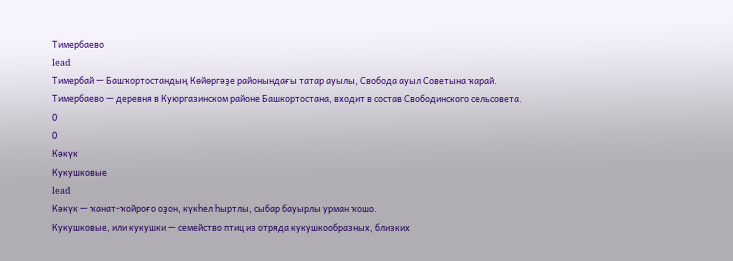Тимербаево
lead
Тимербай — Башҡортостандың Көйөргәҙе районындағы татар ауылы, Свобода ауыл Советына ҡарай.
Тимербаево — деревня в Куюргазинском районе Башкортостана, входит в состав Свободинского сельсовета.
0
0
Кәкүк
Кукушковые
lead
Кәкүк — ҡанат-ҡойроғо оҙон, күкһел һыртлы, сыбар бауырлы урман ҡошо.
Кукушковые, или кукушки — семейство птиц из отряда кукушкообразных, близких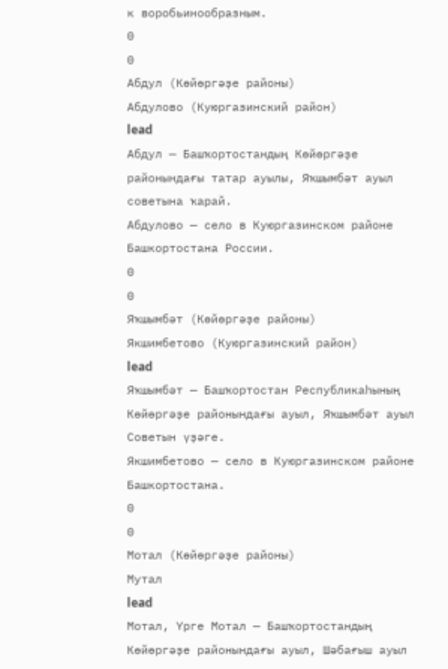к воробьинообразным.
0
0
Абдул (Көйөргәҙе районы)
Абдулово (Куюргазинский район)
lead
Абдул — Башҡортостандың Көйөргәҙе районындағы татар ауылы, Яҡшымбәт ауыл советына ҡарай.
Абдулово — село в Куюргазинском районе Башкортостана России.
0
0
Яҡшымбәт (Көйөргәҙе районы)
Якшимбетово (Куюргазинский район)
lead
Яҡшымбәт — Башҡортостан Республикаһының Көйөргәҙе районындағы ауыл, Яҡшымбәт ауыл Советын үҙәге.
Якшимбетово — село в Куюргазинском районе Башкортостана.
0
0
Мотал (Көйөргәҙе районы)
Мутал
lead
Мотал, Үрге Мотал — Башҡортостандың Көйөргәҙе районындағы ауыл, Шәбағыш ауыл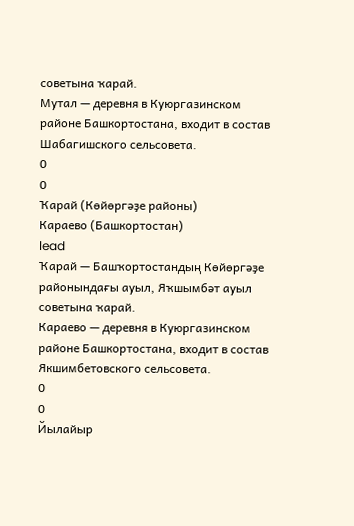советына ҡарай.
Мутал — деревня в Куюргазинском районе Башкортостана, входит в состав Шабагишского сельсовета.
0
0
Ҡарай (Көйөргәҙе районы)
Караево (Башкортостан)
lead
Ҡарай — Башҡортостандың Көйөргәҙе районындағы ауыл, Яҡшымбәт ауыл советына ҡарай.
Караево — деревня в Куюргазинском районе Башкортостана, входит в состав Якшимбетовского сельсовета.
0
0
Йылайыр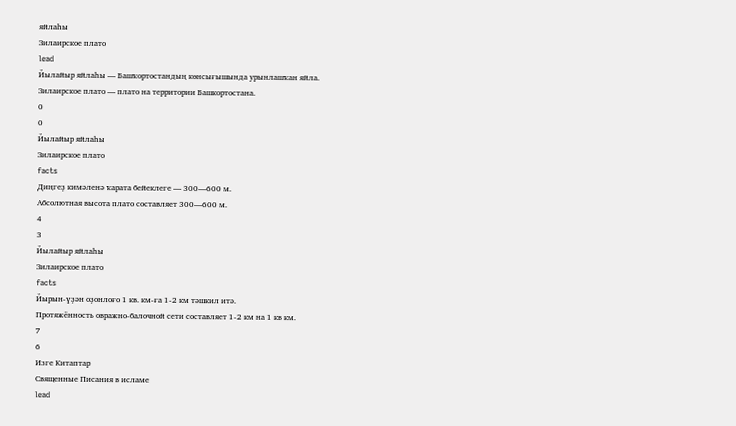яйлаһы
Зилаирское плато
lead
Йылайыр яйлаһы — Башҡортостандың көнсығышында урынлашҡан яйла.
Зилаирское плато — плато на территории Башкортостана.
0
0
Йылайыр яйлаһы
Зилаирское плато
facts
Диңгеҙ кимәленә ҡарата бейеклеге — 300—600 м.
Абсолютная высота плато составляет 300—600 м.
4
3
Йылайыр яйлаһы
Зилаирское плато
facts
Йырын-үҙән оҙонлоғо 1 кв. км-ға 1-2 км тәшкил итә.
Протяжённость овражно-балочной сети составляет 1-2 км на 1 кв км.
7
6
Изге Китаптар
Священные Писания в исламе
lead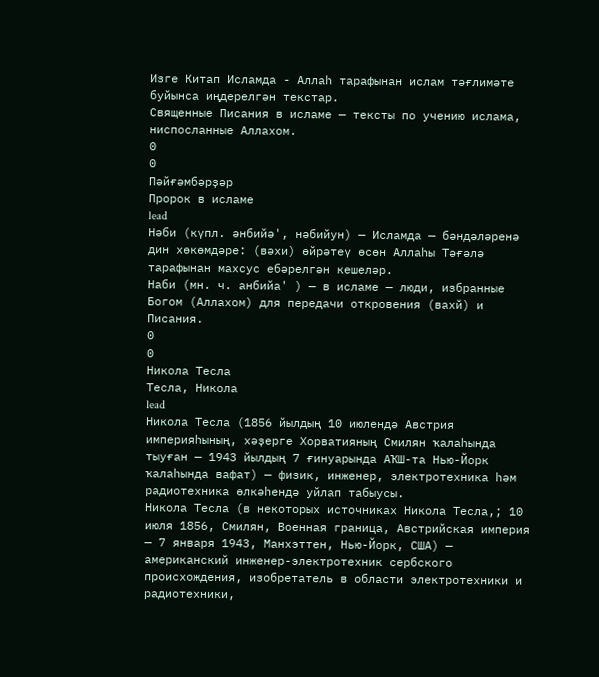Изге Китап Исламда - Аллаһ тарафынан ислам тәғлимәте буйынса иңдерелгән текстар.
Священные Писания в исламе — тексты по учению ислама, ниспосланные Аллахом.
0
0
Пәйғәмбәрҙәр
Пророк в исламе
lead
Нәби (күпл. әнбийә', нәбийун) — Исламда — бәндәләренә дин хөкөмдәре: (вәхи) өйрәтеү өсөн Аллаһы Тәғәлә тарафынан махсус ебәрелгән кешеләр.
Наби (мн. ч. анбийа' ) — в исламе — люди, избранные Богом (Аллахом) для передачи откровения (вахй) и Писания.
0
0
Никола Тесла
Тесла, Никола
lead
Никола Тесла (1856 йылдың 10 июлендә Австрия империяһының, хәҙерге Хорватияның Смилян ҡалаһында тыуған — 1943 йылдың 7 ғинуарында АҠШ-та Нью-Йорк ҡалаһында вафат) — физик, инженер, электротехника һәм радиотехника өлкәһендә уйлап табыусы.
Никола Тесла (в некоторых источниках Никола Тесла,; 10 июля 1856, Смилян, Военная граница, Австрийская империя — 7 января 1943, Манхэттен, Нью-Йорк, США) — американский инженер-электротехник сербского происхождения, изобретатель в области электротехники и радиотехники,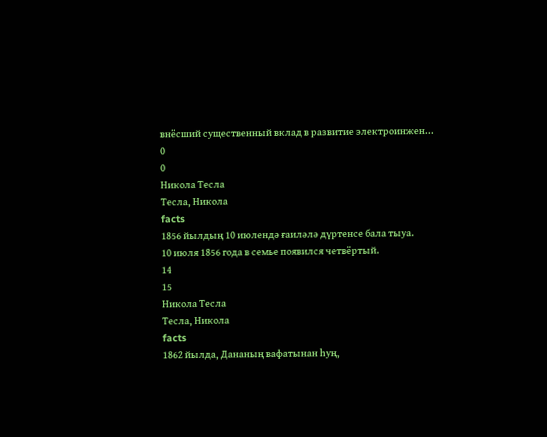внёсший существенный вклад в развитие электроинжен...
0
0
Никола Тесла
Тесла, Никола
facts
1856 йылдың 10 июлендә ғаиләлә дүртенсе бала тыуа.
10 июля 1856 года в семье появился четвёртый.
14
15
Никола Тесла
Тесла, Никола
facts
1862 йылда, Дананың вафатынан һуң,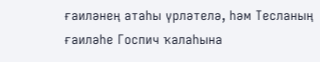ғаиләнең атаһы үрләтелә, һәм Тесланың ғаиләһе Госпич ҡалаһына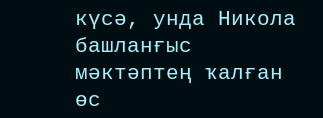күсә, унда Никола башланғыс мәктәптең ҡалған өс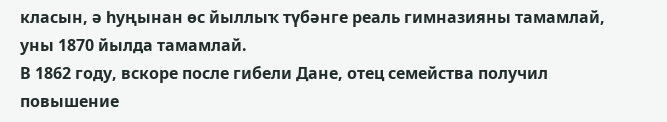класын, ә һуңынан өс йыллыҡ түбәнге реаль гимназияны тамамлай, уны 1870 йылда тамамлай.
В 1862 году, вскоре после гибели Дане, отец семейства получил повышение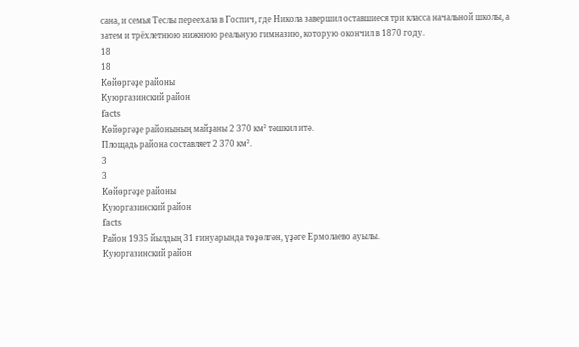сана, и семья Теслы переехала в Госпич, где Никола завершил оставшиеся три класса начальной школы, а затем и трёхлетнюю нижнюю реальную гимназию, которую окончил в 1870 году.
18
18
Көйөргәҙе районы
Куюргазинский район
facts
Көйөргәҙе районының майҙаны 2 370 км² тәшкил итә.
Площадь района составляет 2 370 км².
3
3
Көйөргәҙе районы
Куюргазинский район
facts
Район 1935 йылдың 31 ғинуарында төҙөлгән, үҙәге Ермолаево ауылы.
Куюргазинский район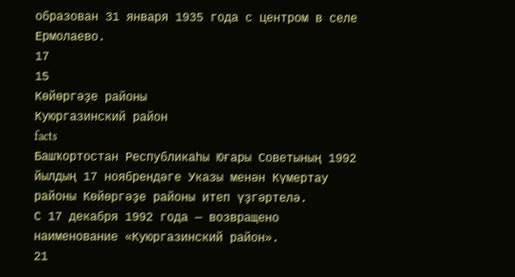образован 31 января 1935 года с центром в селе Ермолаево.
17
15
Көйөргәҙе районы
Куюргазинский район
facts
Башҡортостан Республикаһы Юғары Советының 1992 йылдың 17 ноябрендәге Указы менән Күмертау районы Көйөргәҙе районы итеп үҙгәртелә.
С 17 декабря 1992 года — возвращено наименование «Куюргазинский район».
21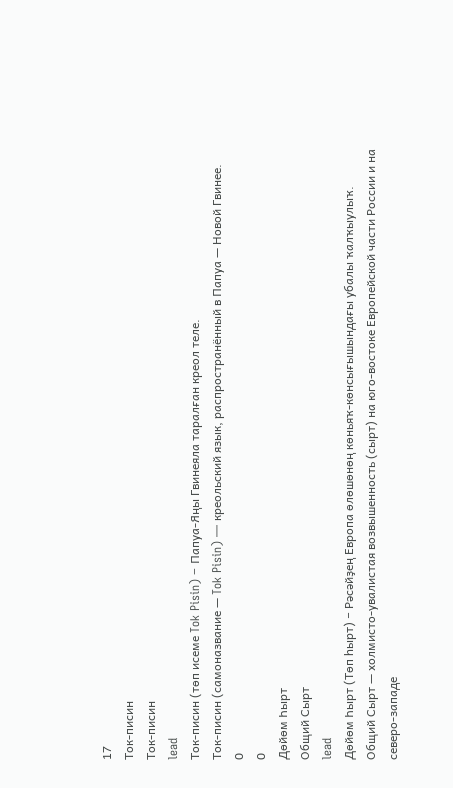17
Ток-писин
Ток-писин
lead
Ток-писин (төп исеме Tok Pisin) − Папуа-Яңы Гвинеяла таралған креол теле.
Ток-писин (самоназвание — Tok Pisin) — креольский язык, распространённый в Папуа — Новой Гвинее.
0
0
Дөйөм Һырт
Общий Сырт
lead
Дөйөм Һырт (Төп һырт) − Рәсәйҙең Европа өлөшөнөң көньяҡ-көнсығышындағы убалы ҡалҡыулыҡ.
Общий Сырт — холмисто-увалистая возвышенность (сырт) на юго-востоке Европейской части России и на северо-западе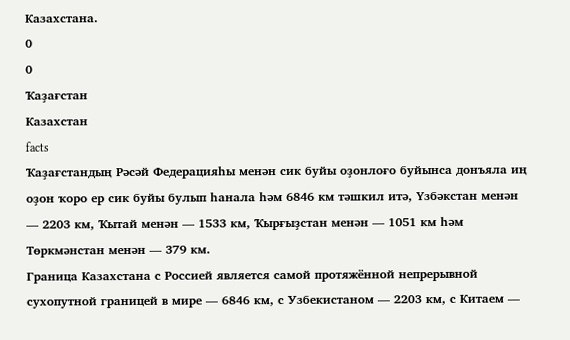Казахстана.
0
0
Ҡаҙағстан
Казахстан
facts
Ҡаҙағстандың Рәсәй Федерацияһы менән сик буйы оҙонлоғо буйынса донъяла иң оҙон ҡоро ер сик буйы булып һанала һәм 6846 км тәшкил итә, Үзбәкстан менән — 2203 км, Ҡытай менән — 1533 км, Ҡырғыҙстан менән — 1051 км һәм Төркмәнстан менән — 379 км.
Граница Казахстана с Россией является самой протяжённой непрерывной сухопутной границей в мире — 6846 км, с Узбекистаном — 2203 км, с Китаем —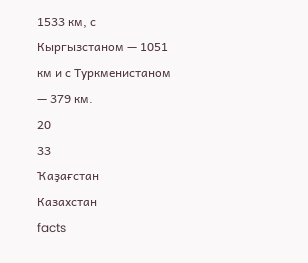1533 км, с Кыргызстаном — 1051 км и с Туркменистаном — 379 км.
20
33
Ҡаҙағстан
Казахстан
facts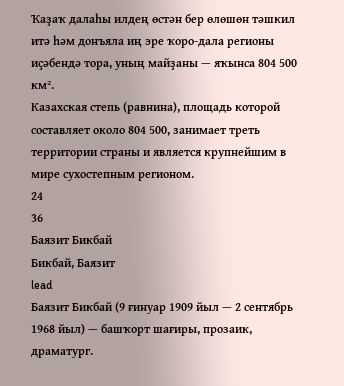Ҡаҙаҡ далаһы илдең өстән бер өлөшөн тәшкил итә һәм донъяла иң эре ҡоро-дала регионы иҫәбендә тора, уның майҙаны — яҡынса 804 500 км².
Казахская степь (равнина), площадь которой составляет около 804 500, занимает треть территории страны и является крупнейшим в мире сухостепным регионом.
24
36
Баязит Бикбай
Бикбай, Баязит
lead
Баязит Бикбай (9 ғинуар 1909 йыл — 2 сентябрь 1968 йыл) — башҡорт шағиры, прозаик, драматург.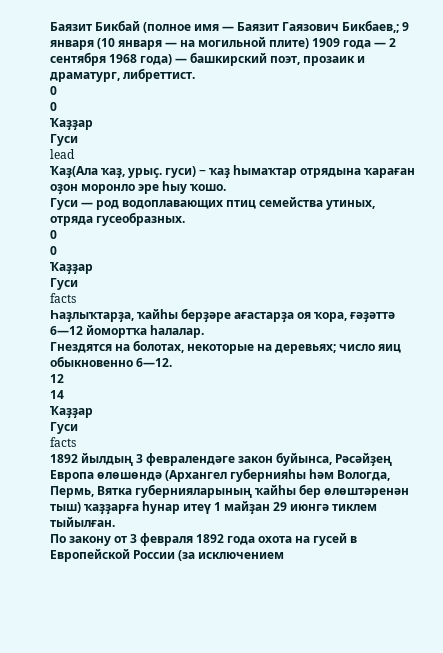Баязит Бикбай (полное имя — Баязит Гаязович Бикбаев,; 9 января (10 января — на могильной плите) 1909 года — 2 сентября 1968 года) — башкирский поэт, прозаик и драматург, либреттист.
0
0
Ҡаҙҙар
Гуси
lead
Ҡаҙ(Ала ҡаҙ, урыҫ. гуси) − ҡаҙ һымаҡтар отрядына ҡараған оҙон моронло эре һыу ҡошо.
Гуси — род водоплавающих птиц семейства утиных, отряда гусеобразных.
0
0
Ҡаҙҙар
Гуси
facts
Һаҙлыҡтарҙа, ҡайһы берҙәре ағастарҙа оя ҡора, ғәҙәттә 6—12 йомортҡа һалалар.
Гнездятся на болотах, некоторые на деревьях; число яиц обыкновенно 6—12.
12
14
Ҡаҙҙар
Гуси
facts
1892 йылдың 3 февралендәге закон буйынса, Рәсәйҙең Европа өлөшөндә (Архангел губернияһы һәм Вологда, Пермь, Вятка губернияларының ҡайһы бер өлөштәренән тыш) ҡаҙҙарға һунар итеү 1 майҙан 29 июнгә тиклем тыйылған.
По закону от 3 февраля 1892 года охота на гусей в Европейской России (за исключением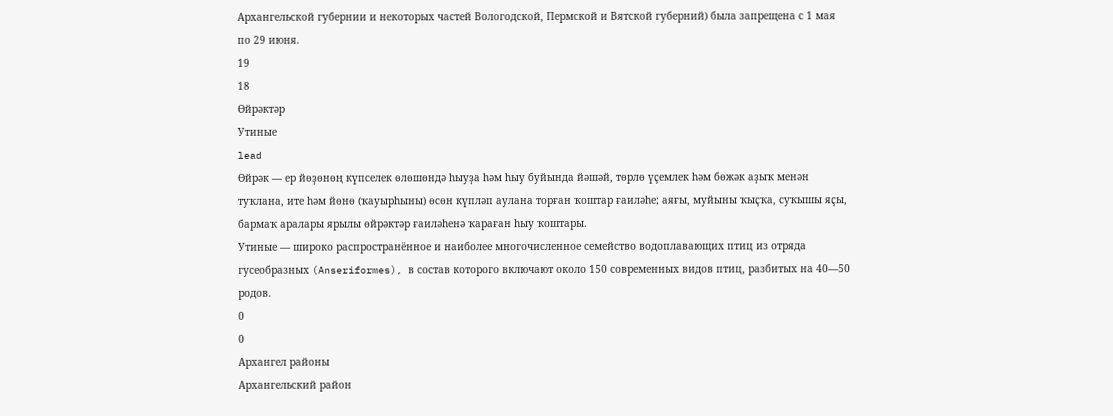Архангельской губернии и некоторых частей Вологодской, Пермской и Вятской губерний) была запрещена с 1 мая по 29 июня.
19
18
Өйрәктәр
Утиные
lead
Өйрәк — ер йөҙөнөң күпселек өлөшөндә һыуҙа һәм һыу буйында йәшәй, төрлө үҫемлек һәм бөжәк аҙыҡ менән туҡлана, ите һәм йөнө (ҡауырһыны) өсөн күпләп аулана торған ҡоштар ғаиләһе; аяғы, муйыны ҡыҫҡа, суҡышы яҫы, бармаҡ аралары ярылы өйрәктәр ғаиләһенә ҡараған һыу ҡоштары.
Утиные — широко распространённое и наиболее многочисленное семейство водоплавающих птиц из отряда гусеобразных (Anseriformes), в состав которого включают около 150 современных видов птиц, разбитых на 40—50 родов.
0
0
Архангел районы
Архангельский район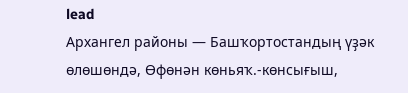lead
Архангел районы — Башҡортостандың үҙәк өлөшөндә, Өфөнән көньяҡ.-көнсығыш,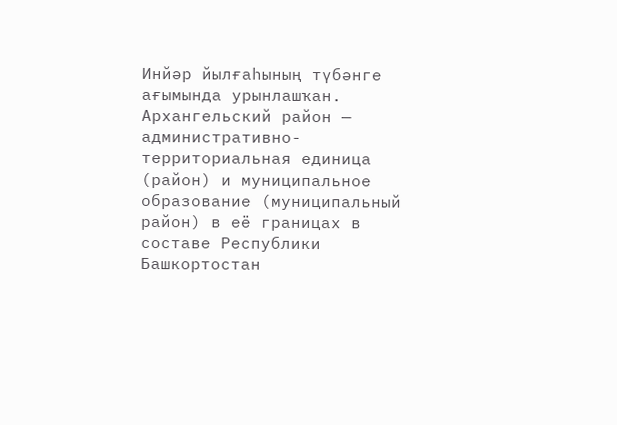Инйәр йылғаһының түбәнге ағымында урынлашҡан.
Архангельский район — административно-территориальная единица (район) и муниципальное образование (муниципальный район) в её границах в составе Республики Башкортостан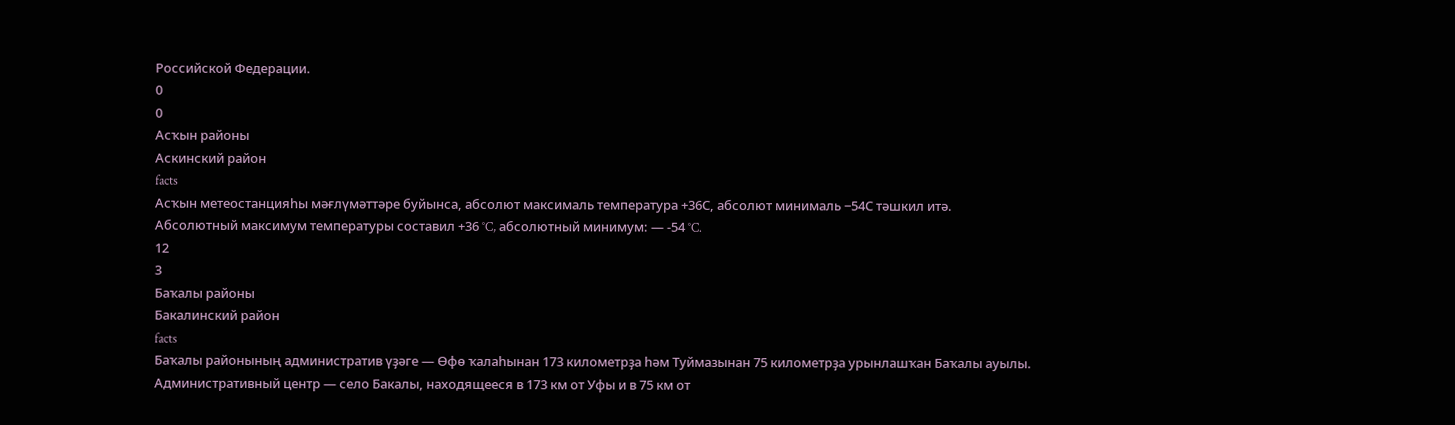Российской Федерации.
0
0
Асҡын районы
Аскинский район
facts
Асҡын метеостанцияһы мәғлүмәттәре буйынса, абсолют максималь температура +36С, абсолют минималь −54С тәшкил итә.
Абсолютный максимум температуры составил +36 °C, абсолютный минимум: — -54 °C.
12
3
Баҡалы районы
Бакалинский район
facts
Баҡалы районының административ үҙәге — Өфө ҡалаһынан 173 километрҙа һәм Туймазынан 75 километрҙа урынлашҡан Баҡалы ауылы.
Административный центр — село Бакалы, находящееся в 173 км от Уфы и в 75 км от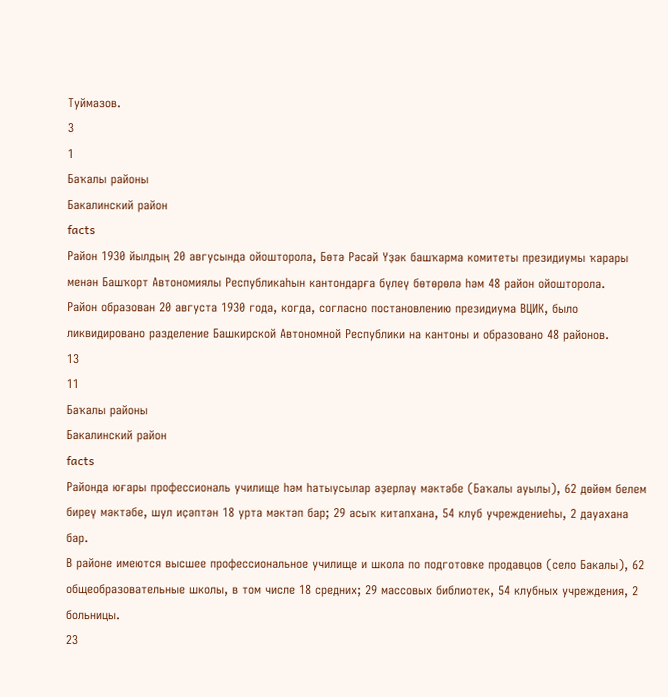Туймазов.
3
1
Баҡалы районы
Бакалинский район
facts
Район 1930 йылдың 20 авгусында ойошторола, Бөтә Рәсәй Үҙәк башҡарма комитеты президиумы ҡарары менән Башҡорт Автономиялы Республикаһын кантондарға бүлеү бөтөрөлә һәм 48 район ойошторола.
Район образован 20 августа 1930 года, когда, согласно постановлению президиума ВЦИК, было ликвидировано разделение Башкирской Автономной Республики на кантоны и образовано 48 районов.
13
11
Баҡалы районы
Бакалинский район
facts
Районда юғары профессиональ училище һәм һатыусылар әҙерләү мәктәбе (Баҡалы ауылы), 62 дөйөм белем биреү мәктәбе, шул иҫәптән 18 урта мәктәп бар; 29 асыҡ китапхана, 54 клуб учреждениеһы, 2 дауахана бар.
В районе имеются высшее профессиональное училище и школа по подготовке продавцов (село Бакалы), 62 общеобразовательные школы, в том числе 18 средних; 29 массовых библиотек, 54 клубных учреждения, 2 больницы.
23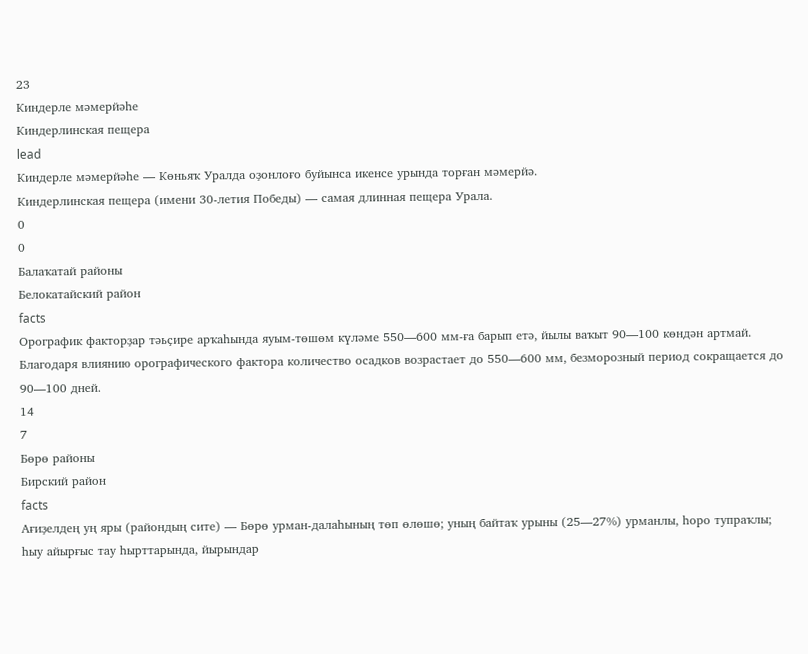23
Киндерле мәмерйәһе
Киндерлинская пещера
lead
Киндерле мәмерйәһе — Көньяҡ Уралда оҙонлоғо буйынса икенсе урында торған мәмерйә.
Киндерлинская пещера (имени 30-летия Победы) — самая длинная пещера Урала.
0
0
Балаҡатай районы
Белокатайский район
facts
Орографик факторҙар тәьҫире арҡаһында яуым-төшөм күләме 550—600 мм-ға барып етә, йылы ваҡыт 90—100 көндән артмай.
Благодаря влиянию орографического фактора количество осадков возрастает до 550—600 мм, безморозный период сокращается до 90—100 дней.
14
7
Бөрө районы
Бирский район
facts
Ағиҙелдең уң яры (райондың сите) — Бөрө урман-далаһының төп өлөшө; уның байтаҡ урыны (25—27%) урманлы, һоро тупраҡлы; һыу айырғыс тау һырттарында, йырындар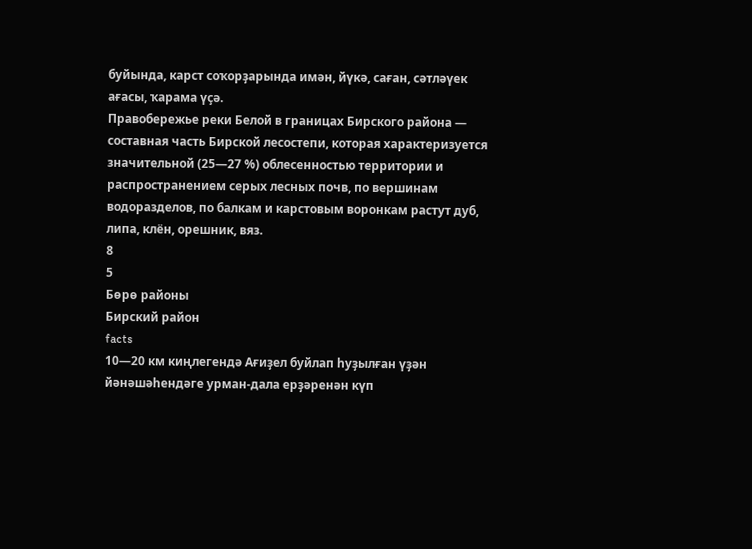буйында, карст соҡорҙарында имән, йүкә, саған, сәтләүек ағасы, ҡарама үҫә.
Правобережье реки Белой в границах Бирского района — составная часть Бирской лесостепи, которая характеризуется значительной (25—27 %) облесенностью территории и распространением серых лесных почв, по вершинам водоразделов, по балкам и карстовым воронкам растут дуб, липа, клён, орешник, вяз.
8
5
Бөрө районы
Бирский район
facts
10—20 км киңлегендә Ағиҙел буйлап һуҙылған үҙән йәнәшәһендәге урман-дала ерҙәренән күп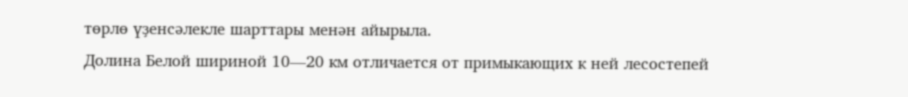төрлө үҙенсәлекле шарттары менән айырыла.
Долина Белой шириной 10—20 км отличается от примыкающих к ней лесостепей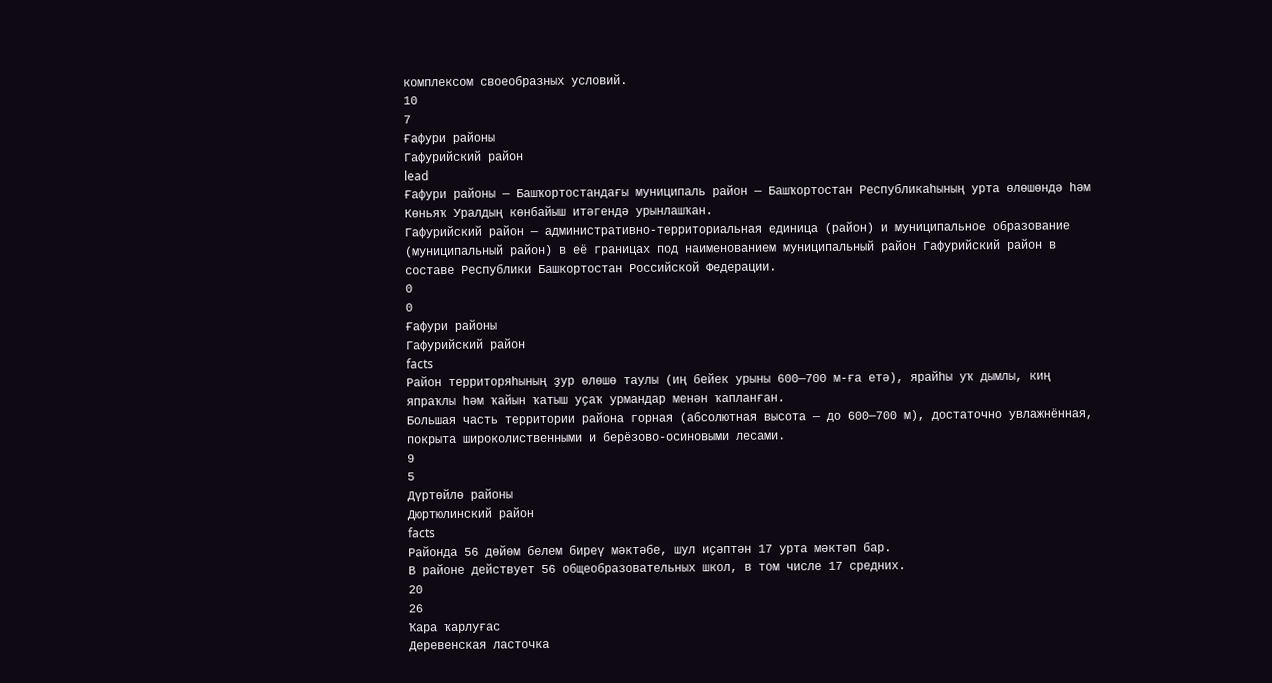комплексом своеобразных условий.
10
7
Ғафури районы
Гафурийский район
lead
Ғафури районы — Башҡортостандағы муниципаль район — Башҡортостан Республикаһының урта өлөшөндә һәм Көньяҡ Уралдың көнбайыш итәгендә урынлашҡан.
Гафурийский район — административно-территориальная единица (район) и муниципальное образование (муниципальный район) в её границах под наименованием муниципальный район Гафурийский район в составе Республики Башкортостан Российской Федерации.
0
0
Ғафури районы
Гафурийский район
facts
Район территоряһының ҙур өлөшө таулы (иң бейек урыны 600—700 м-ға етә), ярайһы уҡ дымлы, киң япраҡлы һәм ҡайын ҡатыш уҫаҡ урмандар менән ҡапланған.
Большая часть территории района горная (абсолютная высота — до 600—700 м), достаточно увлажнённая, покрыта широколиственными и берёзово-осиновыми лесами.
9
5
Дүртөйлө районы
Дюртюлинский район
facts
Районда 56 дөйөм белем биреү мәктәбе, шул иҫәптән 17 урта мәктәп бар.
В районе действует 56 общеобразовательных школ, в том числе 17 средних.
20
26
Ҡара ҡарлуғас
Деревенская ласточка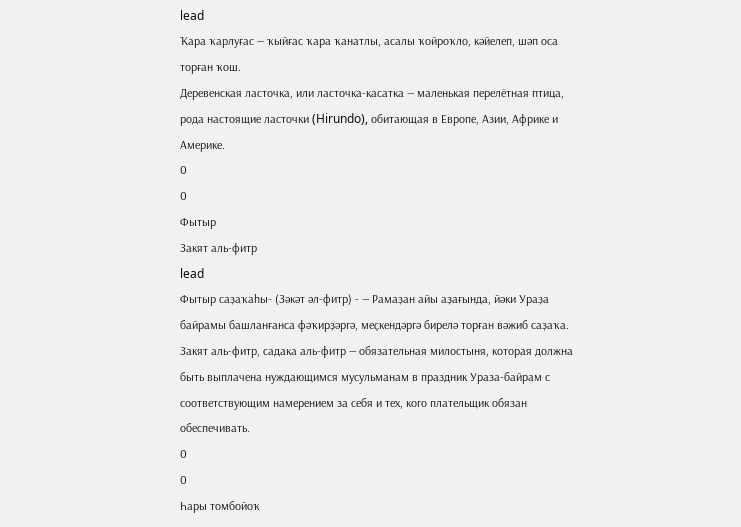lead
Ҡара ҡарлуғас — ҡыйғас ҡара ҡанатлы, асалы ҡойроҡло, кәйелеп, шәп оса торған ҡош.
Деревенская ласточка, или ласточка-касатка — маленькая перелётная птица, рода настоящие ласточки (Hirundo), обитающая в Европе, Азии, Африке и Америке.
0
0
Фытыр
Закят аль-фитр
lead
Фытыр саҙаҡаһы- (Зәкәт әл-фитр) - — Рамаҙан айы аҙағында, йәки Ураҙа байрамы башланғанса фәҡирҙәргә, меҫкендәргә бирелә торған вәжиб саҙаҡа.
Закят аль-фитр, садака аль-фитр — обязательная милостыня, которая должна быть выплачена нуждающимся мусульманам в праздник Ураза-байрам с соответствующим намерением за себя и тех, кого плательщик обязан обеспечивать.
0
0
Һары томбойоҡ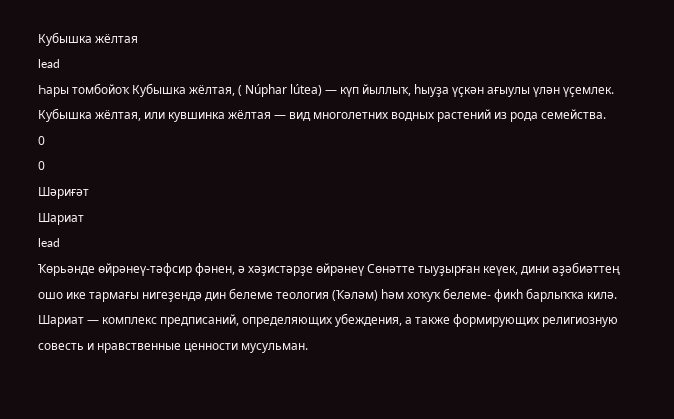Кубышка жёлтая
lead
Һары томбойоҡ Кубышка жёлтая, ( Núphar lútea) — күп йыллыҡ, һыуҙа үҫкән ағыулы үлән үҫемлек.
Кубышка жёлтая, или кувшинка жёлтая — вид многолетних водных растений из рода семейства.
0
0
Шәриғәт
Шариат
lead
Ҡөрьәнде өйрәнеү-тәфсир фәнен, ә хәҙистәрҙе өйрәнеү Сөнәтте тыуҙырған кеүек, дини әҙәбиәттең ошо ике тармағы нигеҙендә дин белеме теология (Ҡәләм) һәм хоҡуҡ белеме- фикһ барлыҡҡа килә.
Шариат — комплекс предписаний, определяющих убеждения, а также формирующих религиозную совесть и нравственные ценности мусульман.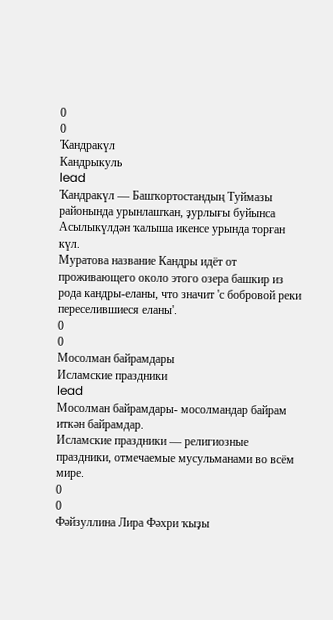0
0
Ҡандракүл
Кандрыкуль
lead
Ҡандракүл — Башҡортостандың Туймазы районында урынлашҡан, ҙурлығы буйынса Асылыкүлдән ҡалыша икенсе урында торған күл.
Муратова название Кандры идёт от проживающего около этого озера башкир из рода кандры-еланы, что значит 'с бобровой реки переселившиеся еланы'.
0
0
Мосолман байрамдары
Исламские праздники
lead
Мосолман байрамдары- мосолмандар байрам иткән байрамдар.
Исламские праздники — религиозные праздники, отмечаемые мусульманами во всём мире.
0
0
Фәйзуллина Лира Фәхри ҡыҙы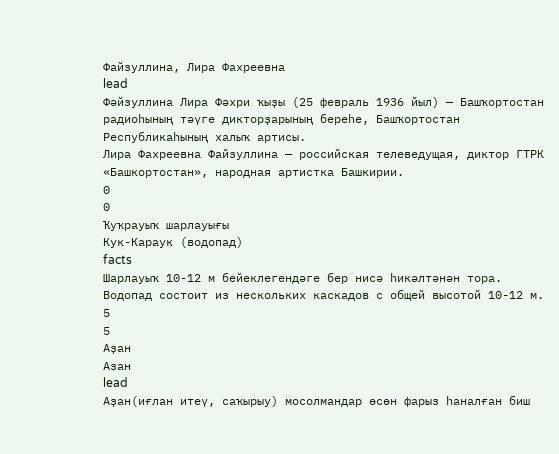Файзуллина, Лира Фахреевна
lead
Фәйзуллина Лира Фәхри ҡыҙы (25 февраль 1936 йыл) — Башҡортостан радиоһының тәүге дикторҙарының береһе, Башҡортостан Республикаһының халыҡ артисы.
Лира Фахреевна Файзуллина — российская телеведущая, диктор ГТРК «Башкортостан», народная артистка Башкирии.
0
0
Ҡуҡрауыҡ шарлауығы
Кук-Караук (водопад)
facts
Шарлауыҡ 10-12 м бейеклегендәге бер нисә һикәлтәнән тора.
Водопад состоит из нескольких каскадов с общей высотой 10-12 м.
5
5
Аҙан
Азан
lead
Аҙан(иғлан итеү, саҡырыу) мосолмандар өсөн фарыз һаналған биш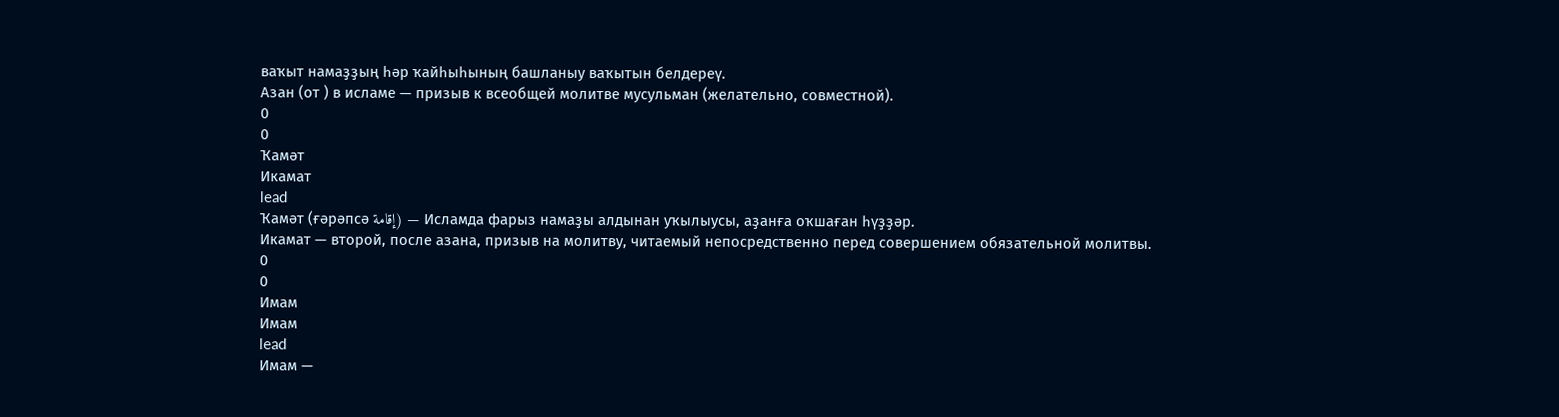ваҡыт намаҙҙың һәр ҡайһыһының башланыу ваҡытын белдереү.
Азан (от ) в исламе — призыв к всеобщей молитве мусульман (желательно, совместной).
0
0
Ҡамәт
Икамат
lead
Ҡамәт (ғәрәпсә إقامة) — Исламда фарыз намаҙы алдынан уҡылыусы, аҙанға оҡшаған һүҙҙәр.
Икамат — второй, после азана, призыв на молитву, читаемый непосредственно перед совершением обязательной молитвы.
0
0
Имам
Имам
lead
Имам —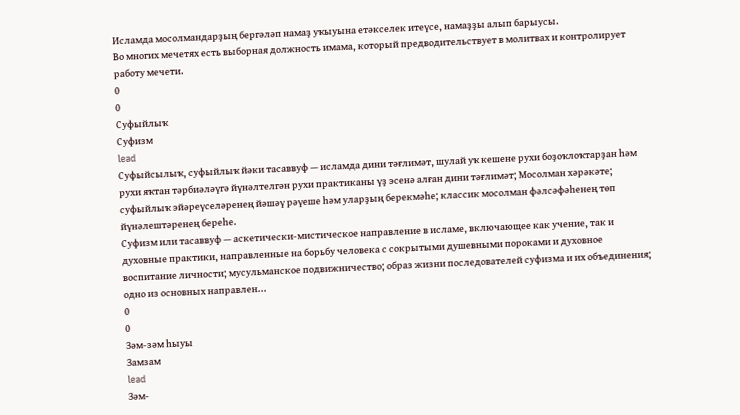Исламда мосолмандарҙың бергәләп намаҙ уҡыуына етәкселек итеүсе, намаҙҙы алып барыусы.
Во многих мечетях есть выборная должность имама, который предводительствует в молитвах и контролирует работу мечети.
0
0
Суфыйлыҡ
Суфизм
lead
Суфыйсылыҡ, суфыйлыҡ йәки тасаввуф — исламда дини тәғлимәт, шулай уҡ кешене рухи боҙоҡлоҡтарҙан һәм рухи яҡтан тәрбиәләүгә йүнәлтелгән рухи практиканы үҙ эсенә алған дини тәғлимәт; Мосолман хәрәкәте; суфыйлыҡ эйәреүселәренең йәшәү рәүеше һәм уларҙың берекмәһе; классик мосолман фәлсәфәһенең төп йүнәлештәренең береһе.
Суфизм или тасаввуф — аскетически-мистическое направление в исламе, включающее как учение, так и духовные практики, направленные на борьбу человека с сокрытыми душевными пороками и духовное воспитание личности; мусульманское подвижничество; образ жизни последователей суфизма и их объединения; одно из основных направлен...
0
0
Зәм-зәм һыуы
Замзам
lead
Зәм-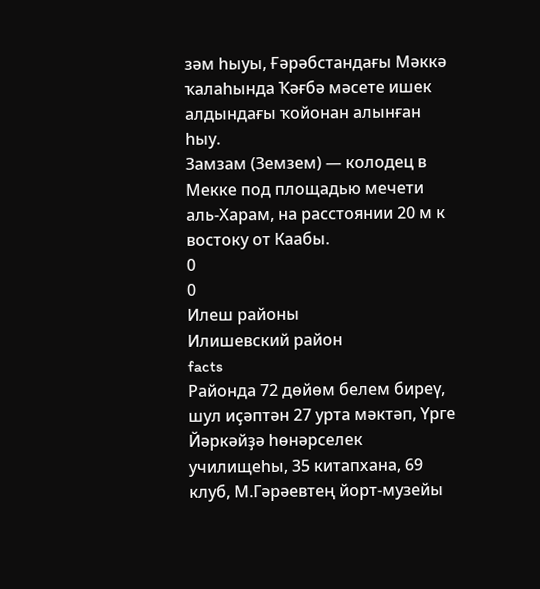зәм һыуы, Ғәрәбстандағы Мәккә ҡалаһында Ҡәғбә мәсете ишек алдындағы ҡойонан алынған һыу.
Замзам (Земзем) — колодец в Мекке под площадью мечети аль-Харам, на расстоянии 20 м к востоку от Каабы.
0
0
Илеш районы
Илишевский район
facts
Районда 72 дөйөм белем биреү, шул иҫәптән 27 урта мәктәп, Үрге Йәркәйҙә һөнәрселек училищеһы, 35 китапхана, 69 клуб, М.Гәрәевтең йорт-музейы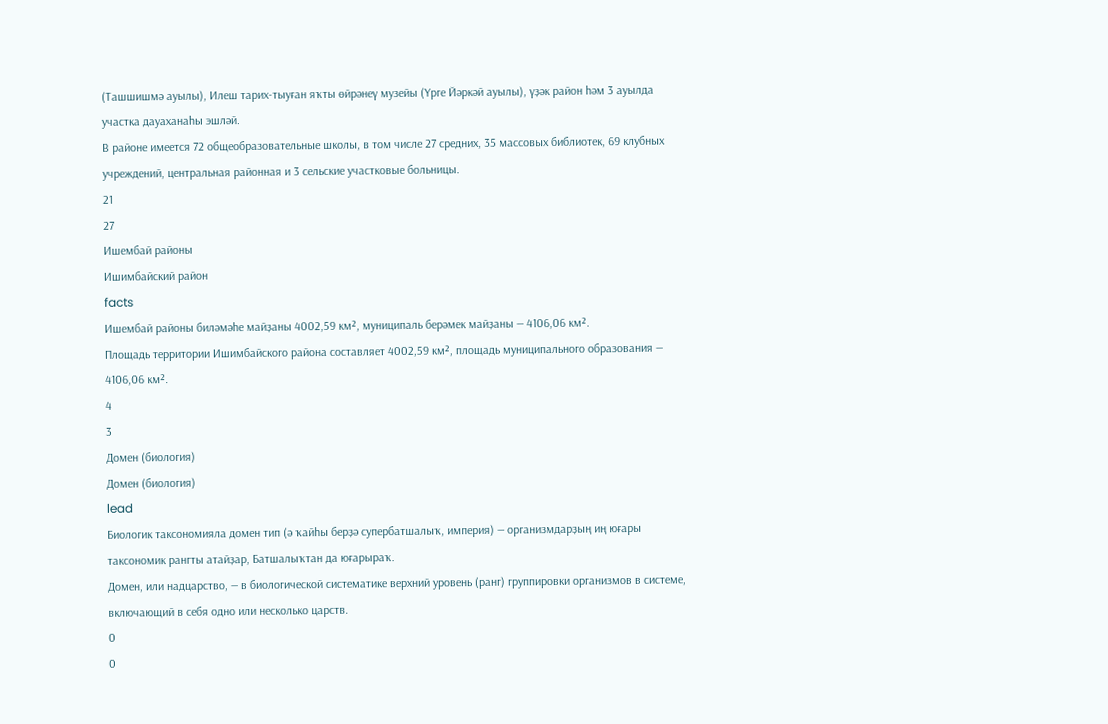(Ташшишмә ауылы), Илеш тарих-тыуған яҡты өйрәнеү музейы (Үрге Йәркәй ауылы), үҙәк район һәм 3 ауылда участка дауаханаһы эшләй.
В районе имеется 72 общеобразовательные школы, в том числе 27 средних, 35 массовых библиотек, 69 клубных учреждений, центральная районная и 3 сельские участковые больницы.
21
27
Ишембай районы
Ишимбайский район
facts
Ишембай районы биләмәһе майҙаны 4002,59 км², муниципаль берәмек майҙаны — 4106,06 км².
Площадь территории Ишимбайского района составляет 4002,59 км², площадь муниципального образования — 4106,06 км².
4
3
Домен (биология)
Домен (биология)
lead
Биологик таксономияла домен тип (ә ҡайһы берҙә супербатшалыҡ, империя) — организмдарҙың иң юғары таксономик рангты атайҙар, Батшалыҡтан да юғарыраҡ.
Домен, или надцарство, — в биологической систематике верхний уровень (ранг) группировки организмов в системе, включающий в себя одно или несколько царств.
0
0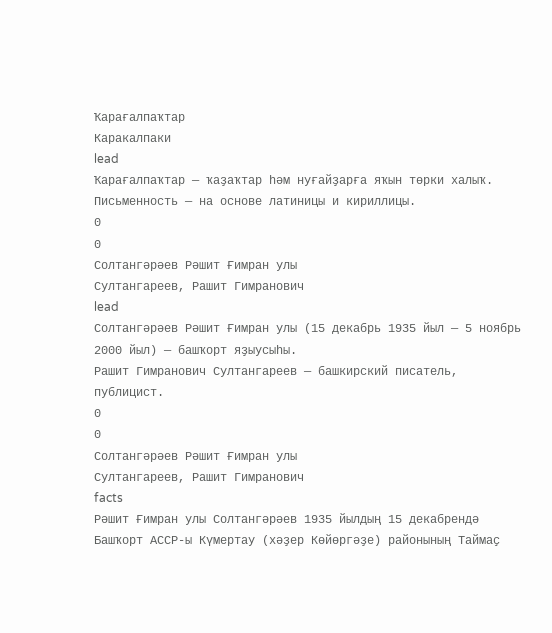Ҡарағалпаҡтар
Каракалпаки
lead
Ҡарағалпаҡтар — ҡаҙаҡтар һәм нуғайҙарға яҡын төрки халыҡ.
Письменность — на основе латиницы и кириллицы.
0
0
Солтангәрәев Рәшит Ғимран улы
Султангареев, Рашит Гимранович
lead
Солтангәрәев Рәшит Ғимран улы (15 декабрь 1935 йыл — 5 ноябрь 2000 йыл) — башҡорт яҙыусыһы.
Рашит Гимранович Султангареев — башкирский писатель, публицист.
0
0
Солтангәрәев Рәшит Ғимран улы
Султангареев, Рашит Гимранович
facts
Рәшит Ғимран улы Солтангәрәев 1935 йылдың 15 декабрендә Башҡорт АССР-ы Күмертау (хәҙер Көйөргәҙе) районының Таймаҫ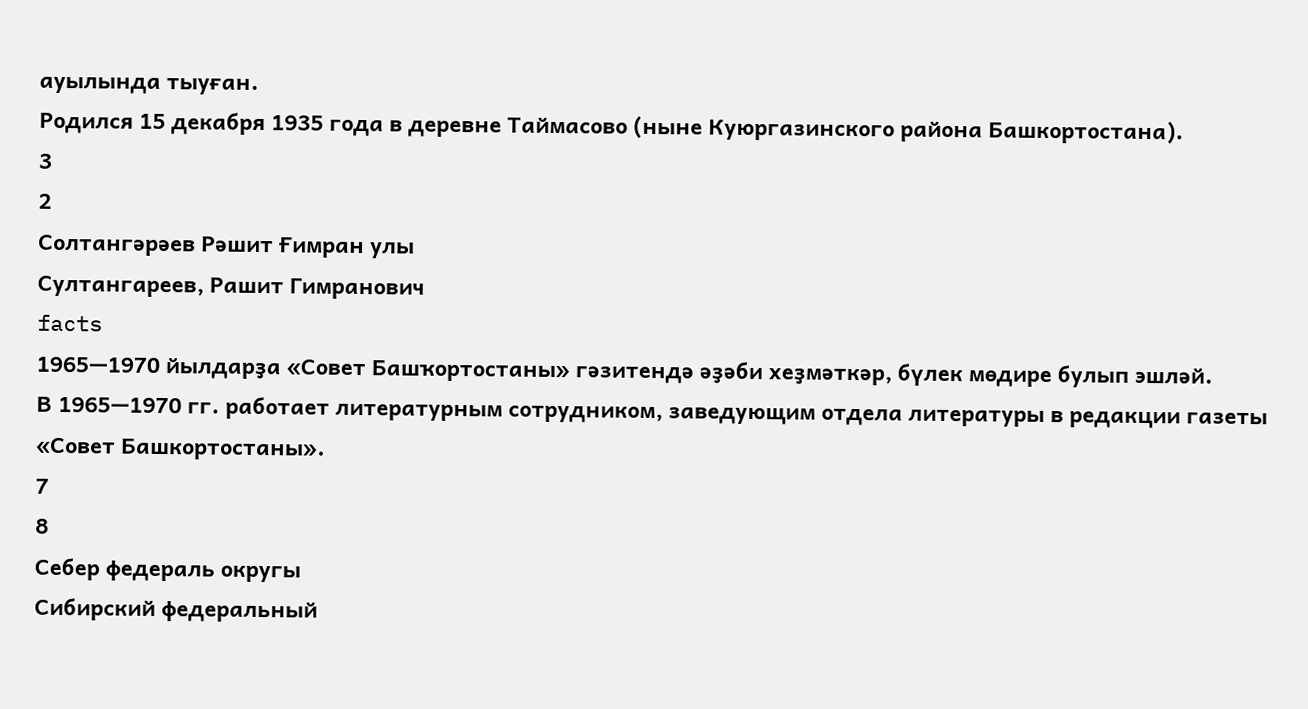ауылында тыуған.
Родился 15 декабря 1935 года в деревне Таймасово (ныне Куюргазинского района Башкортостана).
3
2
Солтангәрәев Рәшит Ғимран улы
Султангареев, Рашит Гимранович
facts
1965—1970 йылдарҙа «Совет Башҡортостаны» гәзитендә әҙәби хеҙмәткәр, бүлек мөдире булып эшләй.
В 1965—1970 гг. работает литературным сотрудником, заведующим отдела литературы в редакции газеты «Совет Башкортостаны».
7
8
Себер федераль округы
Сибирский федеральный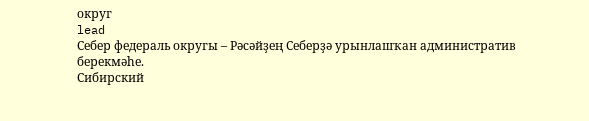округ
lead
Себер федераль округы – Рәсәйҙең Себерҙә урынлашҡан административ берекмәһе.
Сибирский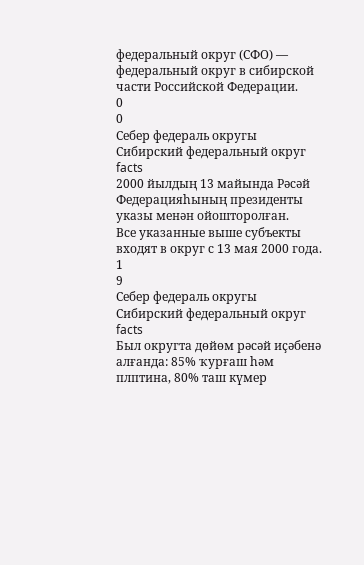федеральный округ (СФО) — федеральный округ в сибирской части Российской Федерации.
0
0
Себер федераль округы
Сибирский федеральный округ
facts
2000 йылдың 13 майында Рәсәй Федерацияһының президенты указы менән ойошторолған.
Все указанные выше субъекты входят в округ с 13 мая 2000 года.
1
9
Себер федераль округы
Сибирский федеральный округ
facts
Был округта дөйөм рәсәй иҫәбенә алғанда: 85% ҡурғаш һәм плптина, 80% таш күмер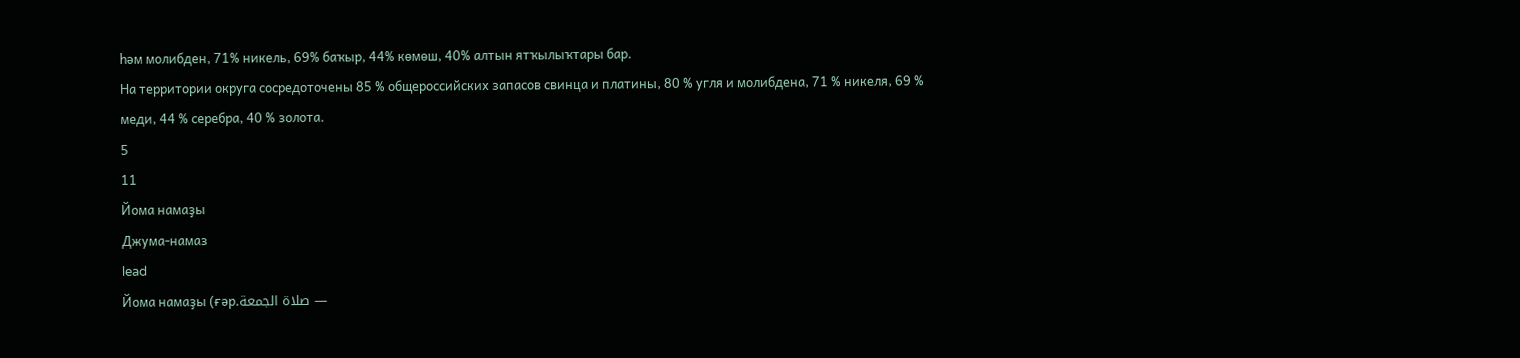һәм молибден, 71% никель, 69% баҡыр, 44% көмөш, 40% алтын ятҡылыҡтары бар.
На территории округа сосредоточены 85 % общероссийских запасов свинца и платины, 80 % угля и молибдена, 71 % никеля, 69 % меди, 44 % серебра, 40 % золота.
5
11
Йома намаҙы
Джума-намаз
lead
Йома намаҙы (ғәр.صلاة الجمعة —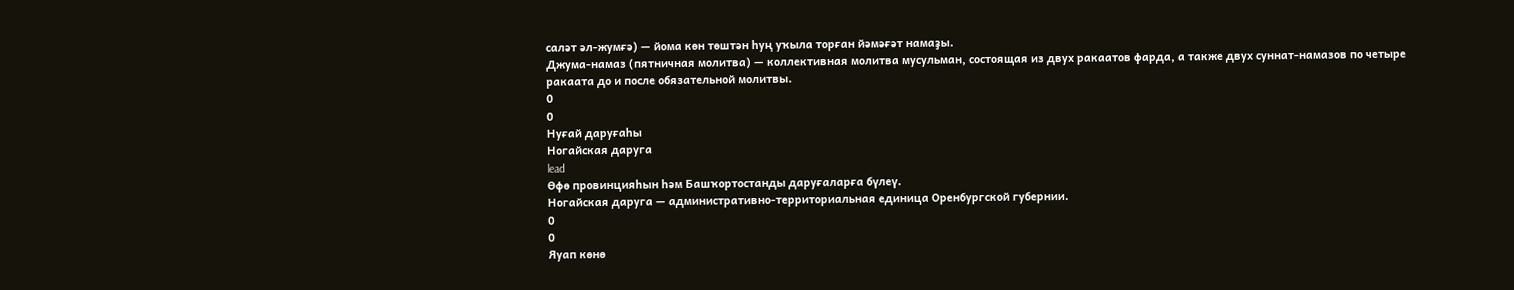саләт әл-жумғә) — йома көн төштән һуң уҡыла торған йәмәғәт намаҙы.
Джума-намаз (пятничная молитва) — коллективная молитва мусульман, состоящая из двух ракаатов фарда, а также двух суннат-намазов по четыре ракаата до и после обязательной молитвы.
0
0
Нуғай даруғаһы
Ногайская даруга
lead
Өфө провинцияһын һәм Башҡортостанды даруғаларға бүлеү.
Ногайская даруга — административно-территориальная единица Оренбургской губернии.
0
0
Яуап көнө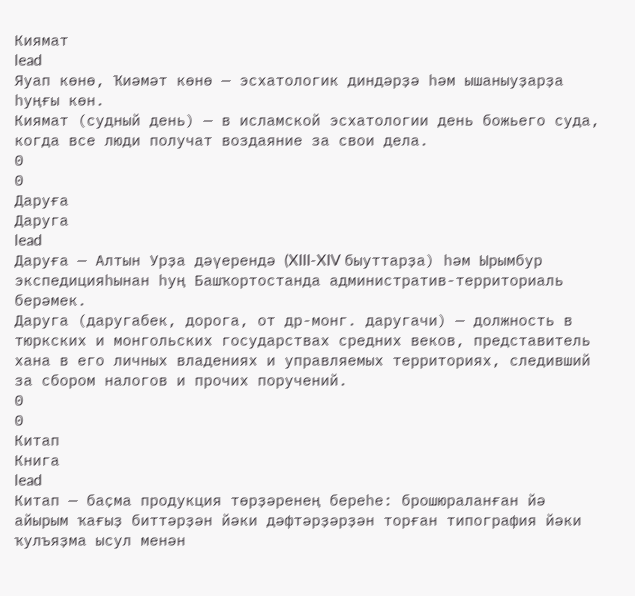Киямат
lead
Яуап көнө, Ҡиәмәт көнө — эсхатологик диндәрҙә һәм ышаныуҙарҙа һуңғы көн.
Киямат (судный день) — в исламской эсхатологии день божьего суда, когда все люди получат воздаяние за свои дела.
0
0
Даруға
Даруга
lead
Даруға — Алтын Урҙа дәүерендә (XIII-XIV быуттарҙа) һәм Ырымбур экспедицияһынан һуң Башҡортостанда административ-территориаль берәмек.
Даруга (даругабек, дорога, от др-монг. даругачи) — должность в тюркских и монгольских государствах средних веков, представитель хана в его личных владениях и управляемых территориях, следивший за сбором налогов и прочих поручений.
0
0
Китап
Книга
lead
Китап — баҫма продукция төрҙәренең береһе: брошюраланған йә айырым ҡағыҙ биттәрҙән йәки дәфтәрҙәрҙән торған типография йәки ҡулъяҙма ысул менән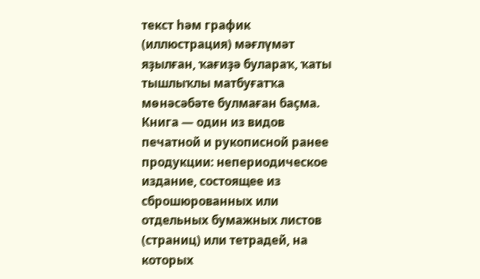текст һәм график (иллюстрация) мәғлүмәт яҙылған, ҡағиҙә булараҡ, ҡаты тышлыҡлы матбуғатҡа мөнәсәбәте булмаған баҫма.
Книга — один из видов печатной и рукописной ранее продукции: непериодическое издание, состоящее из сброшюрованных или отдельных бумажных листов (страниц) или тетрадей, на которых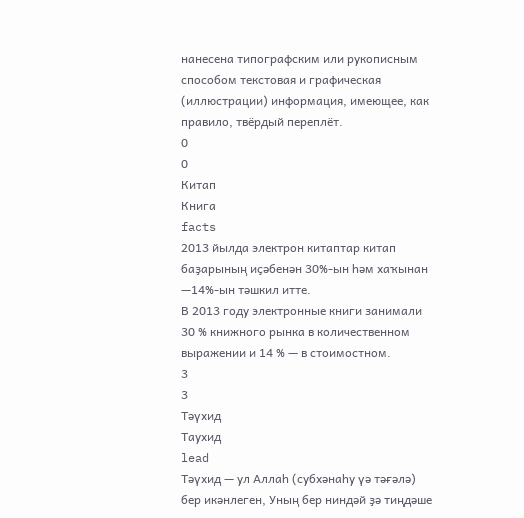нанесена типографским или рукописным способом текстовая и графическая (иллюстрации) информация, имеющее, как правило, твёрдый переплёт.
0
0
Китап
Книга
facts
2013 йылда электрон китаптар китап баҙарының иҫәбенән 30%-ын һәм хаҡынан —14%-ын тәшкил итте.
В 2013 году электронные книги занимали 30 % книжного рынка в количественном выражении и 14 % — в стоимостном.
3
3
Тәүхид
Таухид
lead
Тәүхид — ул Аллаһ (субхәнаһу үә тәғәлә) бер икәнлеген, Уның бер ниндәй ҙә тиңдәше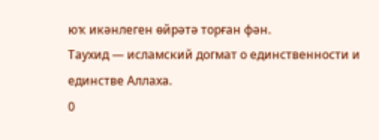юҡ икәнлеген өйрәтә торған фән.
Таухид — исламский догмат о единственности и единстве Аллаха.
0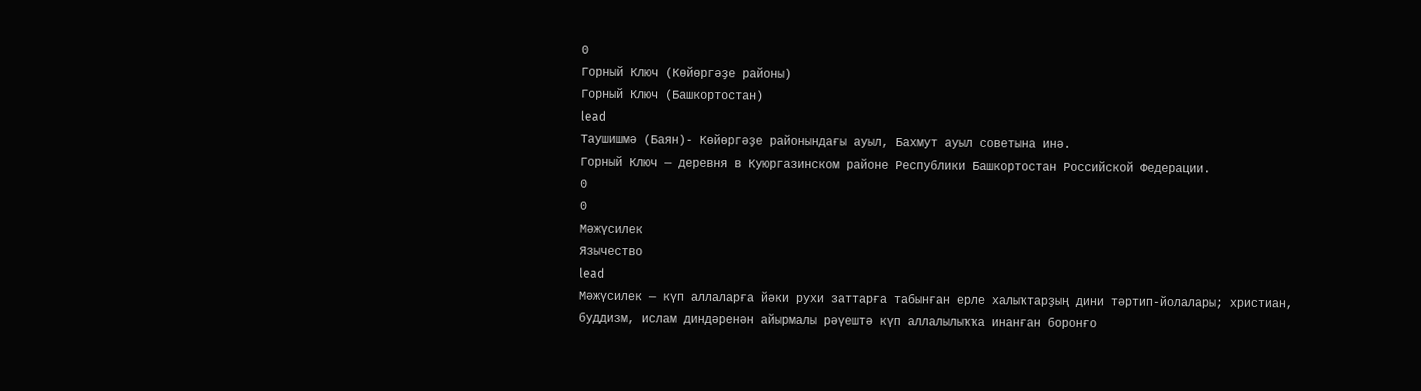0
Горный Ключ (Көйөргәҙе районы)
Горный Ключ (Башкортостан)
lead
Таушишмә (Баян)- Көйөргәҙе районындағы ауыл, Бахмут ауыл советына инә.
Горный Ключ — деревня в Куюргазинском районе Республики Башкортостан Российской Федерации.
0
0
Мәжүсилек
Язычество
lead
Мәжүсилек — күп аллаларға йәки рухи заттарға табынған ерле халыҡтарҙың дини тәртип-йолалары; христиан, буддизм, ислам диндәренән айырмалы рәүештә күп аллалылыҡҡа инанған боронғо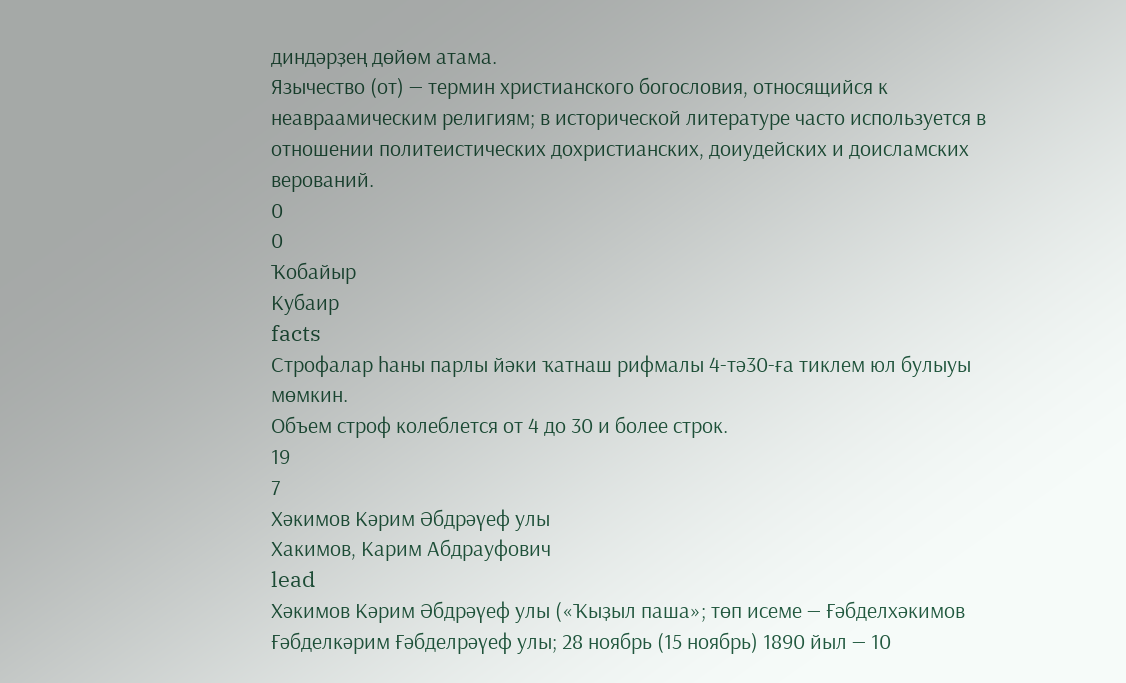диндәрҙең дөйөм атама.
Язычество (от) — термин христианского богословия, относящийся к неавраамическим религиям; в исторической литературе часто используется в отношении политеистических дохристианских, доиудейских и доисламских верований.
0
0
Ҡобайыр
Кубаир
facts
Строфалар һаны парлы йәки ҡатнаш рифмалы 4-тә30-ға тиклем юл булыуы мөмкин.
Объем строф колеблется от 4 до 30 и более строк.
19
7
Хәкимов Кәрим Әбдрәүеф улы
Хакимов, Карим Абдрауфович
lead
Хәкимов Кәрим Әбдрәүеф улы («Ҡыҙыл паша»; төп исеме — Ғәбделхәкимов Ғәбделкәрим Ғәбделрәүеф улы; 28 ноябрь (15 ноябрь) 1890 йыл — 10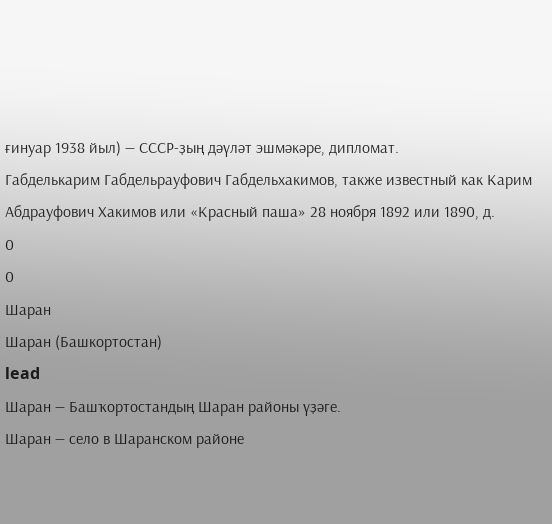ғинуар 1938 йыл) — СССР-ҙың дәүләт эшмәкәре, дипломат.
Габделькарим Габдельрауфович Габдельхакимов, также известный как Карим Абдрауфович Хакимов или «Красный паша» 28 ноября 1892 или 1890, д.
0
0
Шаран
Шаран (Башкортостан)
lead
Шаран — Башҡортостандың Шаран районы үҙәге.
Шаран — село в Шаранском районе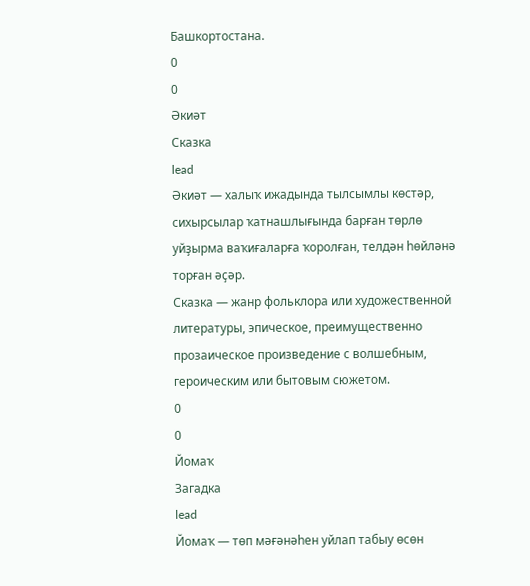Башкортостана.
0
0
Әкиәт
Сказка
lead
Әкиәт — халыҡ ижадында тылсымлы көстәр, сихырсылар ҡатнашлығында барған төрлө уйҙырма ваҡиғаларға ҡоролған, телдән һөйләнә торған әҫәр.
Сказка — жанр фольклора или художественной литературы, эпическое, преимущественно прозаическое произведение с волшебным, героическим или бытовым сюжетом.
0
0
Йомаҡ
Загадка
lead
Йомаҡ — төп мәғәнәһен уйлап табыу өсөн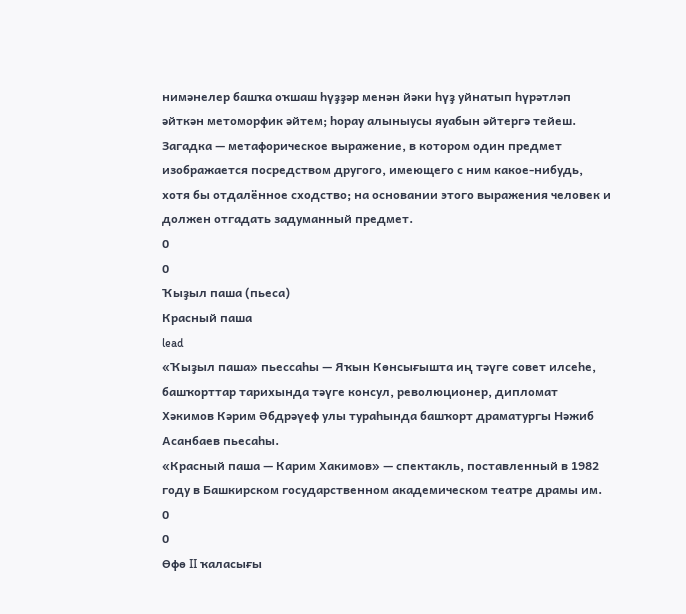нимәнелер башҡа оҡшаш һүҙҙәр менән йәки һүҙ уйнатып һүрәтләп әйткән метоморфик әйтем; һорау алыныусы яуабын әйтергә тейеш.
Загадка — метафорическое выражение, в котором один предмет изображается посредством другого, имеющего с ним какое-нибудь, хотя бы отдалённое сходство; на основании этого выражения человек и должен отгадать задуманный предмет.
0
0
Ҡыҙыл паша (пьеса)
Красный паша
lead
«Ҡыҙыл паша» пьессаһы — Яҡын Көнсығышта иң тәүге совет илсеһе, башҡорттар тарихында тәүге консул, революционер, дипломат Хәкимов Кәрим Әбдрәүеф улы тураһында башҡорт драматургы Нәжиб Асанбаев пьесаһы.
«Красный паша — Карим Хакимов» — спектакль, поставленный в 1982 году в Башкирском государственном академическом театре драмы им.
0
0
Өфө II ҡаласығы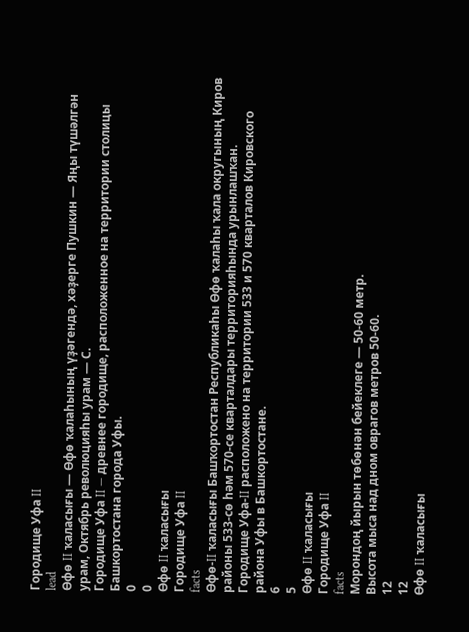Городище Уфа II
lead
Өфө II ҡаласығы — Өфө ҡалаһының үҙәгендә, хәҙерге Пушкин — Яңы түшәлгән урам, Октябрь революцияһы урам — С.
Городище Уфа II — древнее городище, расположенное на территории столицы Башкортостана города Уфы.
0
0
Өфө II ҡаласығы
Городище Уфа II
facts
Өфө-II ҡаласығы Башҡортостан Республикаһы Өфө ҡалаһы ҡала округының Киров районы 533-сө һәм 570-се кварталдары территорияһында урынлашҡан.
Городище Уфа-II расположено на территории 533 и 570 кварталов Кировского района Уфы в Башкортостане.
6
5
Өфө II ҡаласығы
Городище Уфа II
facts
Морондоң йырын төбөнән бейеклеге — 50-60 метр.
Высота мыса над дном оврагов метров 50-60.
12
12
Өфө II ҡаласығы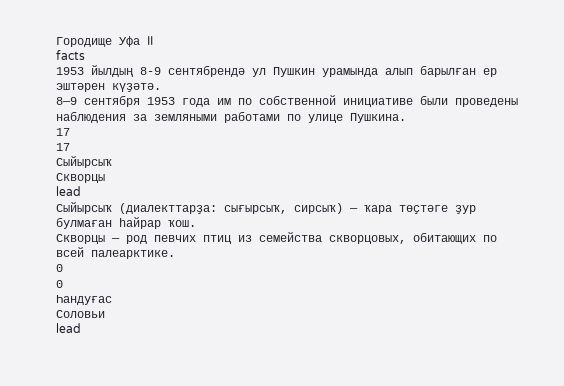Городище Уфа II
facts
1953 йылдың 8-9 сентябрендә ул Пушкин урамында алып барылған ер эштәрен күҙәтә.
8—9 сентября 1953 года им по собственной инициативе были проведены наблюдения за земляными работами по улице Пушкина.
17
17
Сыйырсыҡ
Скворцы
lead
Сыйырсыҡ (диалекттарҙа: сығырсыҡ, сирсыҡ) — ҡара төҫтәге ҙур булмаған һайрар ҡош.
Скворцы — род певчих птиц из семейства скворцовых, обитающих по всей палеарктике.
0
0
Һандуғас
Соловьи
lead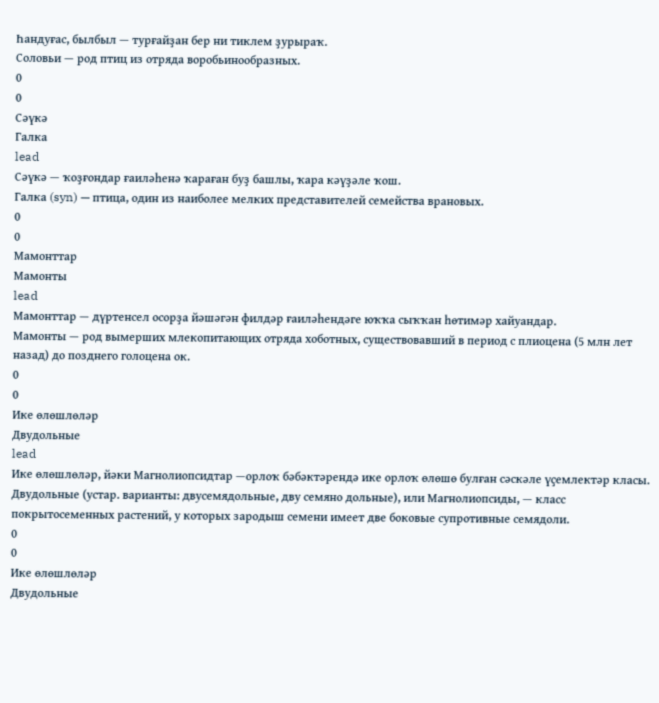Һандуғас, былбыл — турғайҙан бер ни тиклем ҙурыраҡ.
Соловьи — род птиц из отряда воробьинообразных.
0
0
Сәүкә
Галка
lead
Сәүкә — ҡоҙғондар ғаиләһенә ҡараған буҙ башлы, ҡара кәүҙәле ҡош.
Галка (syn) — птица, один из наиболее мелких представителей семейства врановых.
0
0
Мамонттар
Мамонты
lead
Мамонттар — дүртенсел осорҙа йәшәгән филдәр ғаиләһендәге юҡҡа сыҡҡан һөтимәр хайуандар.
Мамонты — род вымерших млекопитающих отряда хоботных, существовавший в период с плиоцена (5 млн лет назад) до позднего голоцена ок.
0
0
Ике өлөшлөләр
Двудольные
lead
Ике өлөшлөләр, йәки Магнолиопсидтар —орлоҡ бәбәктәрендә ике орлоҡ өлөшө булған сәскәле үҫемлектәр класы.
Двудольные (устар. варианты: двусемядольные, дву семяно дольные), или Магнолиопсиды, — класс покрытосеменных растений, у которых зародыш семени имеет две боковые супротивные семядоли.
0
0
Ике өлөшлөләр
Двудольные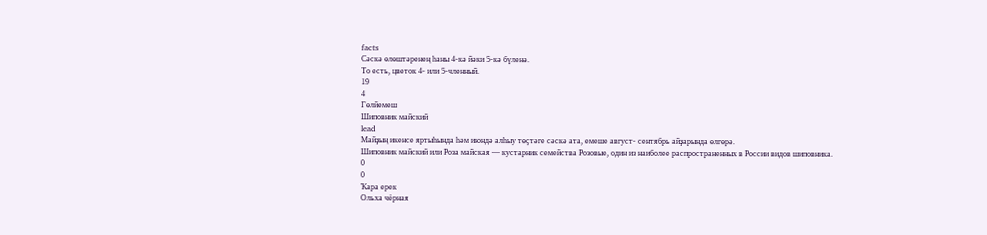facts
Сәскә өлөштәренең һаны 4-кә йәки 5-кә бүленә.
То есть, цветок 4- или 5-членный.
19
4
Гөлйемеш
Шиповник майский
lead
Майҙың икенсе яртыһында һәм июндә алһыу төҫтәге сәскә ата, емеше август- сентябрь айҙарында өлгөрә.
Шиповник майский или Роза майская — кустарник семейства Розовые, один из наиболее распространенных в России видов шиповника.
0
0
Ҡара ерек
Ольха чёрная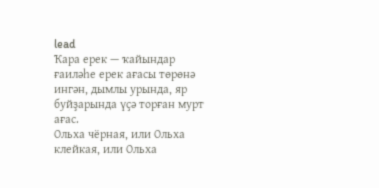lead
Ҡара ерек — ҡайындар ғаиләһе ерек ағасы төрөнә ингән, дымлы урында, яр буйҙарында үҫә торған мурт ағас.
Ольха чёрная, или Ольха клейкая, или Ольха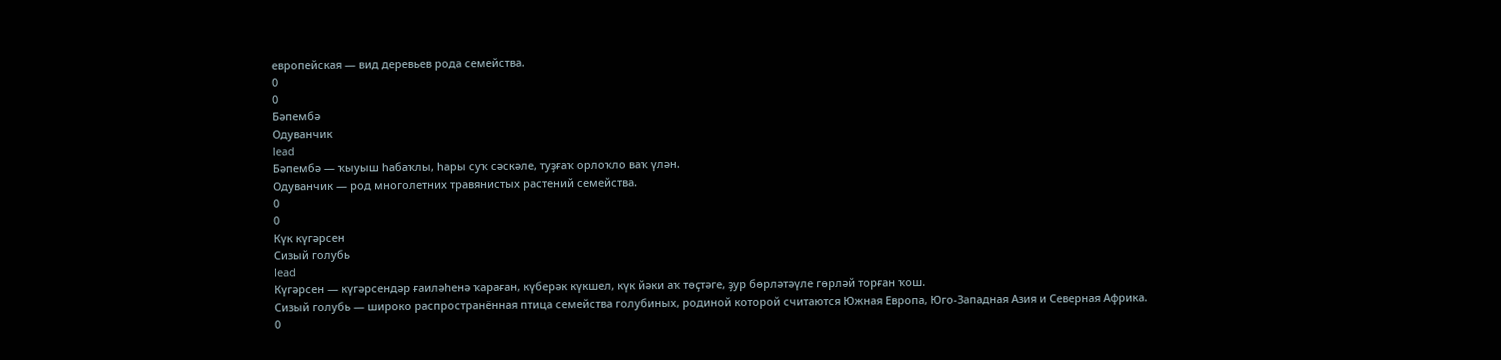европейская — вид деревьев рода семейства.
0
0
Бәпембә
Одуванчик
lead
Бәпембә — ҡыуыш һабаҡлы, һары суҡ сәскәле, туҙғаҡ орлоҡло ваҡ үлән.
Одуванчик — род многолетних травянистых растений семейства.
0
0
Күк күгәрсен
Сизый голубь
lead
Күгәрсен — күгәрсендәр ғаиләһенә ҡараған, күберәк күкшел, күк йәки аҡ төҫтәге, ҙур бөрләтәүле гөрләй торған ҡош.
Сизый голубь — широко распространённая птица семейства голубиных, родиной которой считаются Южная Европа, Юго-Западная Азия и Северная Африка.
0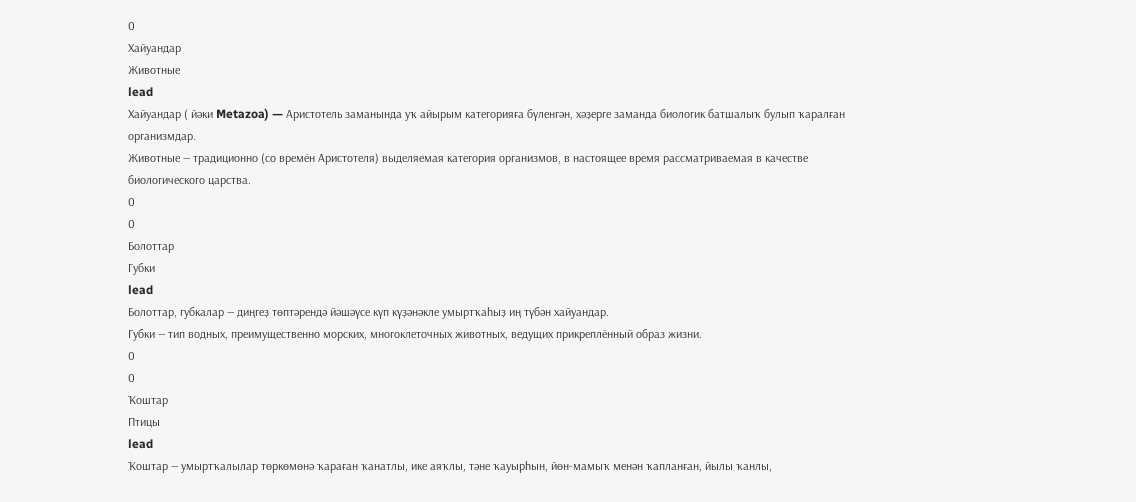0
Хайуандар
Животные
lead
Хайуандар ( йәки Metazoa) — Аристотель заманында уҡ айырым категорияға бүленгән, хәҙерге заманда биологик батшалыҡ булып ҡаралған организмдар.
Животные — традиционно (со времён Аристотеля) выделяемая категория организмов, в настоящее время рассматриваемая в качестве биологического царства.
0
0
Болоттар
Губки
lead
Болоттар, губкалар — диңгеҙ төптәрендә йәшәүсе күп күҙәнәкле умыртҡаһыҙ иң түбән хайуандар.
Губки — тип водных, преимущественно морских, многоклеточных животных, ведущих прикреплённый образ жизни.
0
0
Ҡоштар
Птицы
lead
Ҡоштар — умыртҡалылар төркөмөнә ҡараған ҡанатлы, ике аяҡлы, тәне ҡауырһын, йөн-мамыҡ менән ҡапланған, йылы ҡанлы,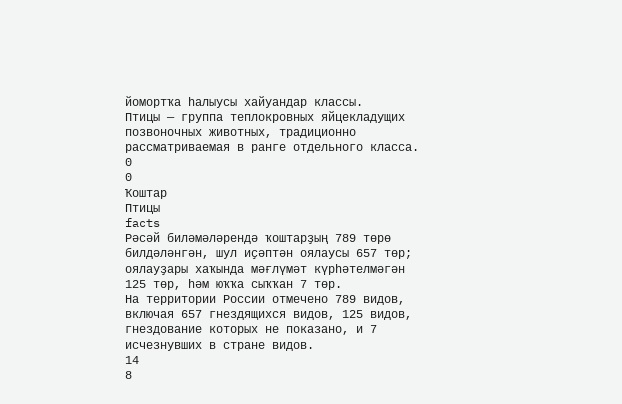йомортҡа һалыусы хайуандар классы.
Птицы — группа теплокровных яйцекладущих позвоночных животных, традиционно рассматриваемая в ранге отдельного класса.
0
0
Ҡоштар
Птицы
facts
Рәсәй биләмәләрендә ҡоштарҙың 789 төрө билдәләнгән, шул иҫәптән оялаусы 657 төр; оялауҙары хаҡында мәғлүмәт күрһәтелмәгән 125 төр, һәм юҡҡа сыҡҡан 7 төр.
На территории России отмечено 789 видов, включая 657 гнездящихся видов, 125 видов, гнездование которых не показано, и 7 исчезнувших в стране видов.
14
8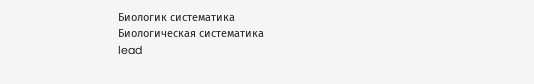Биологик систематика
Биологическая систематика
lead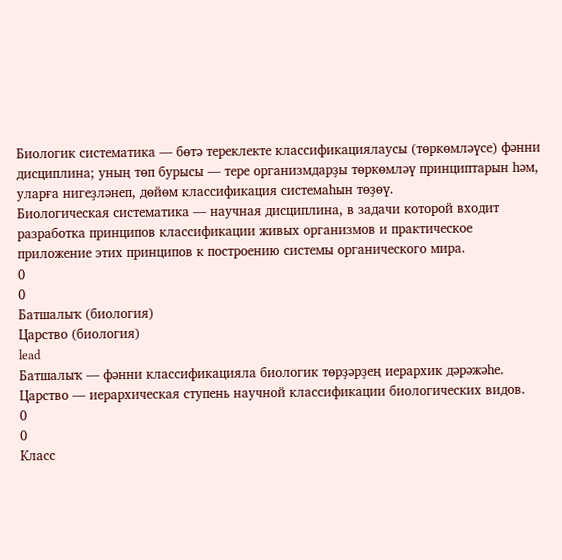Биологик систематика — бөтә тереклекте классификациялаусы (төркөмләүсе) фәнни дисциплина; уның төп бурысы — тере организмдарҙы төркөмләү принциптарын һәм, уларға нигеҙләнеп, дөйөм классификация системаһын төҙөү.
Биологическая систематика — научная дисциплина, в задачи которой входит разработка принципов классификации живых организмов и практическое приложение этих принципов к построению системы органического мира.
0
0
Батшалыҡ (биология)
Царство (биология)
lead
Батшалыҡ — фәнни классификацияла биологик төрҙәрҙең иерархик дәрәжәһе.
Царство — иерархическая ступень научной классификации биологических видов.
0
0
Класс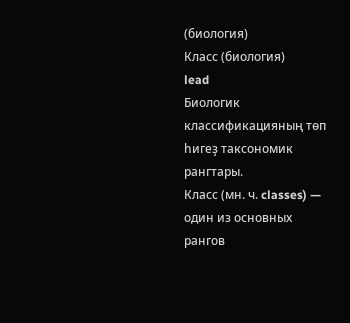(биология)
Класс (биология)
lead
Биологик классификацияның төп һигеҙ таксономик рангтары.
Класс (мн. ч. classes) — один из основных рангов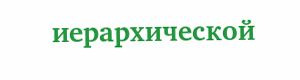иерархической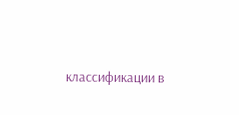классификации в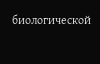биологической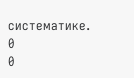систематике.
0
0